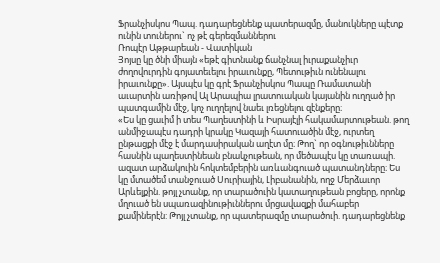Ֆրանչիսկոս Պապ. դադարեցնենք պատերազմը, մանուկները պէտք ունին տուներու` ոչ թէ գերեզմաններու
Ռոպէր Աթթարեան - Վատիկան
Յոյսը կը ծնի միայն «եթէ գիտնանք ճանչնալ իւրաքանչիւր ժողովուրդին գոյատեւելու իրաւունքը, Պետութիւն ունենալու իրաւունքը». Այսպէս կը գրէ Ֆրանչիսկոս Պապը Ռամատանի աւարտին առիթով Ալ Արապիա լրատուական կայանին ուղղած իր պատգամին մէջ, կոչ ուղղելով նաեւ լռեցնելու զէնքերը։
«Ես կը ցաւիմ ի տես Պաղեստինի և Իսրայէլի հակամարտութեան. թող անմիջապէս դադրի կրակը Կազայի հատուածին մէջ, ուրտեղ ընթացքի մէջ է մարդասիրական աղէտ մը։ Թող` որ օգնութիւնները հասնին պաղեստինեան բնակչութեան, որ մեծապէս կը տառապի. ազատ արձակուին հոկտեմբերին առևանգուած պատանդները։ Ես կը մտածեմ տանջուած Սուրիային, Լիբանանին, ողջ Մերձաւոր Արևելքին. թոյլ չտանք, որ տարածուին կատաղութեան բոցերը, որոնք մղուած են սպառազինութիւններու մրցավազքի մահաբեր քամիներէն: Թոյլ չտանք, որ պատերազմը տարածուի. դադարեցնենք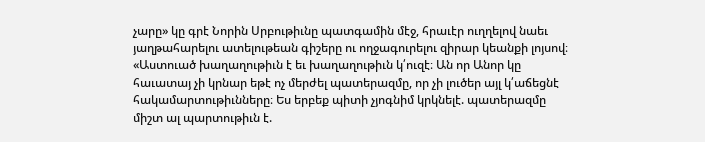չարը» կը գրէ Նորին Սրբութիւնը պատգամին մէջ, հրաւէր ուղղելով նաեւ յաղթահարելու ատելութեան գիշերը ու ողջագուրելու զիրար կեանքի լոյսով։
«Աստուած խաղաղութիւն է եւ խաղաղութիւն կ՛ուզէ։ Ան որ Անոր կը հաւատայ չի կրնար եթէ ոչ մերժել պատերազմը, որ չի լուծեր այլ կ՛աճեցնէ հակամարտութիւնները։ Ես երբեք պիտի չյոգնիմ կրկնելէ. պատերազմը միշտ ալ պարտութիւն է.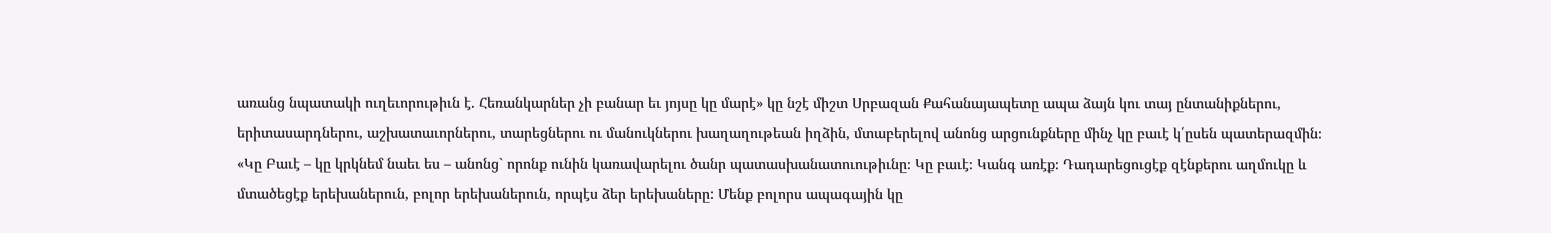առանց նպատակի ուղեւորութիւն է. Հեռանկարներ չի բանար եւ յոյսը կը մարէ» կը նշէ միշտ Սրբազան Քահանայապետը ապա ձայն կու տայ ընտանիքներու, երիտասարդներու, աշխատաւորներու, տարեցներու ու մանուկներու խաղաղութեան իղձին, մտաբերելով անոնց արցունքները մինչ կը բաւէ կ՛ըսեն պատերազմին։
«Կը Բաւէ – կը կրկնեմ նաեւ ես – անոնց` որոնք ունին կառավարելու ծանր պատասխանատուութիւնը։ Կը բաւէ։ Կանգ առէք։ Դադարեցուցէք զէնքերու աղմուկը և մտածեցէք երեխաներուն, բոլոր երեխաներուն, որպէս ձեր երեխաները: Մենք բոլորս ապագային կը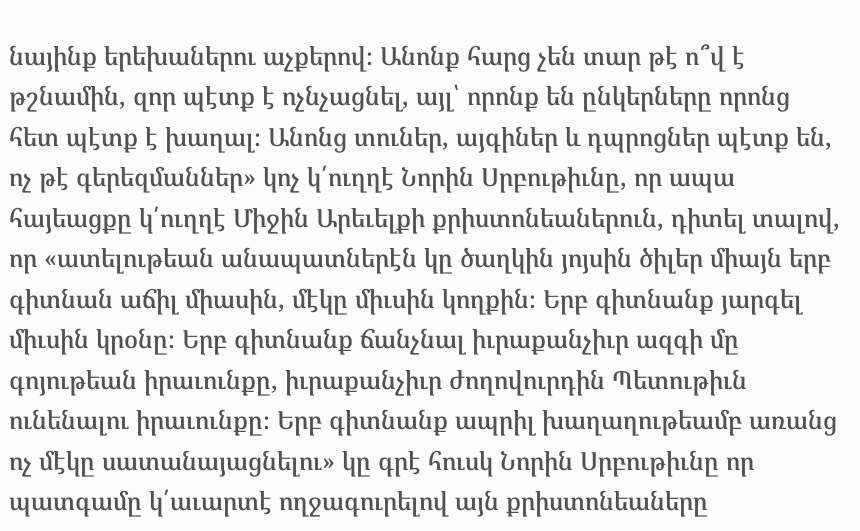նայինք երեխաներու աչքերով։ Անոնք հարց չեն տար թէ ո՞վ է թշնամին, զոր պէտք է ոչնչացնել, այլ՝ որոնք են ընկերները որոնց հետ պէտք է խաղալ։ Անոնց տուներ, այգիներ և դպրոցներ պէտք են, ոչ թէ գերեզմաններ» կոչ կ՛ուղղէ Նորին Սրբութիւնը, որ ապա հայեացքը կ՛ուղղէ Միջին Արեւելքի քրիստոնեաներուն, դիտել տալով, որ «ատելութեան անապատներէն կը ծաղկին յոյսին ծիլեր միայն երբ գիտնան աճիլ միասին, մէկը միւսին կողքին։ Երբ գիտնանք յարգել միւսին կրօնը։ Երբ գիտնանք ճանչնալ իւրաքանչիւր ազգի մը գոյութեան իրաւունքը, իւրաքանչիւր ժողովուրդին Պետութիւն ունենալու իրաւունքը։ Երբ գիտնանք ապրիլ խաղաղութեամբ առանց ոչ մէկը սատանայացնելու» կը գրէ հուսկ Նորին Սրբութիւնը որ պատգամը կ՛աւարտէ ողջագուրելով այն քրիստոնեաները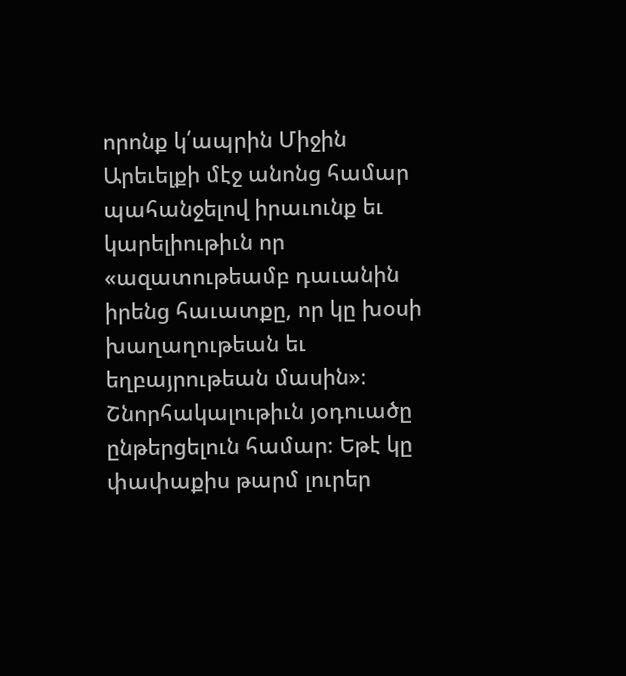որոնք կ՛ապրին Միջին Արեւելքի մէջ անոնց համար պահանջելով իրաւունք եւ կարելիութիւն որ «ազատութեամբ դաւանին իրենց հաւատքը, որ կը խօսի խաղաղութեան եւ եղբայրութեան մասին»։
Շնորհակալութիւն յօդուածը ընթերցելուն համար։ Եթէ կը փափաքիս թարմ լուրեր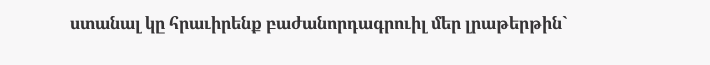ստանալ կը հրաւիրենք բաժանորդագրուիլ մեր լրաթերթին`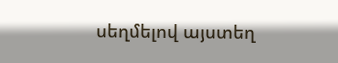սեղմելով այստեղ